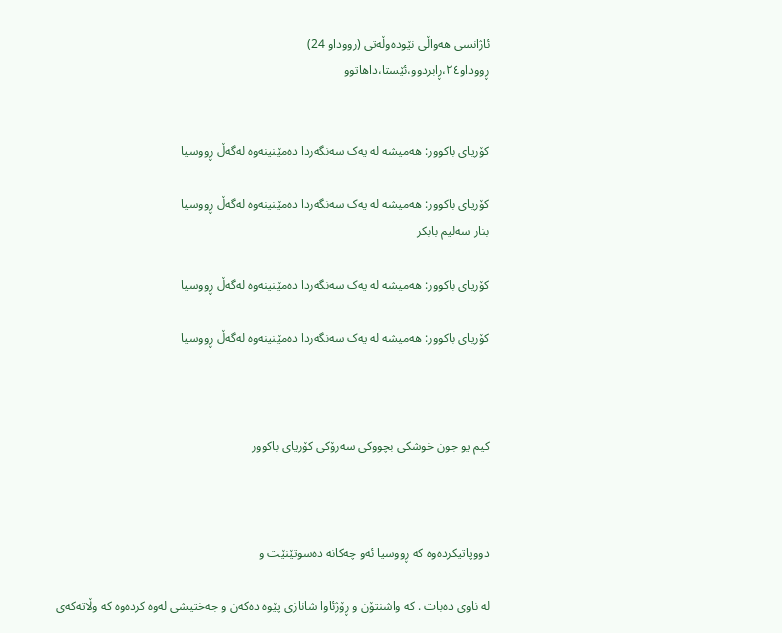ئاژانسی هەواڵی نێودەوڵەتی (رووداو 24)
ڕووداو٢٤،ڕابردوو،ئێستا،داهاتوو


کۆریای باکوور: هەمیشە لە یەک سەنگەردا دەمێنینەوە لەگەڵ ڕووسیا

کۆریای باکوور: هەمیشە لە یەک سەنگەردا دەمێنینەوە لەگەڵ ڕووسیا
بنار سەلیم بابکر

کۆریای باکوور: هەمیشە لە یەک سەنگەردا دەمێنینەوە لەگەڵ ڕووسیا

کۆریای باکوور: هەمیشە لە یەک سەنگەردا دەمێنینەوە لەگەڵ ڕووسیا



کیم یو جون خوشکی بچووکی سەرۆکی کۆریای باکوور



دووپاتیکردەوە کە ڕووسیا ئەو چەکانە دەسوتێنێت و

لە ناوی دەبات . کە واشنتۆن و ڕۆژئاوا شانازی پێوە دەکەن و جەختیشی لەوە کردەوە کە وڵاتەکەی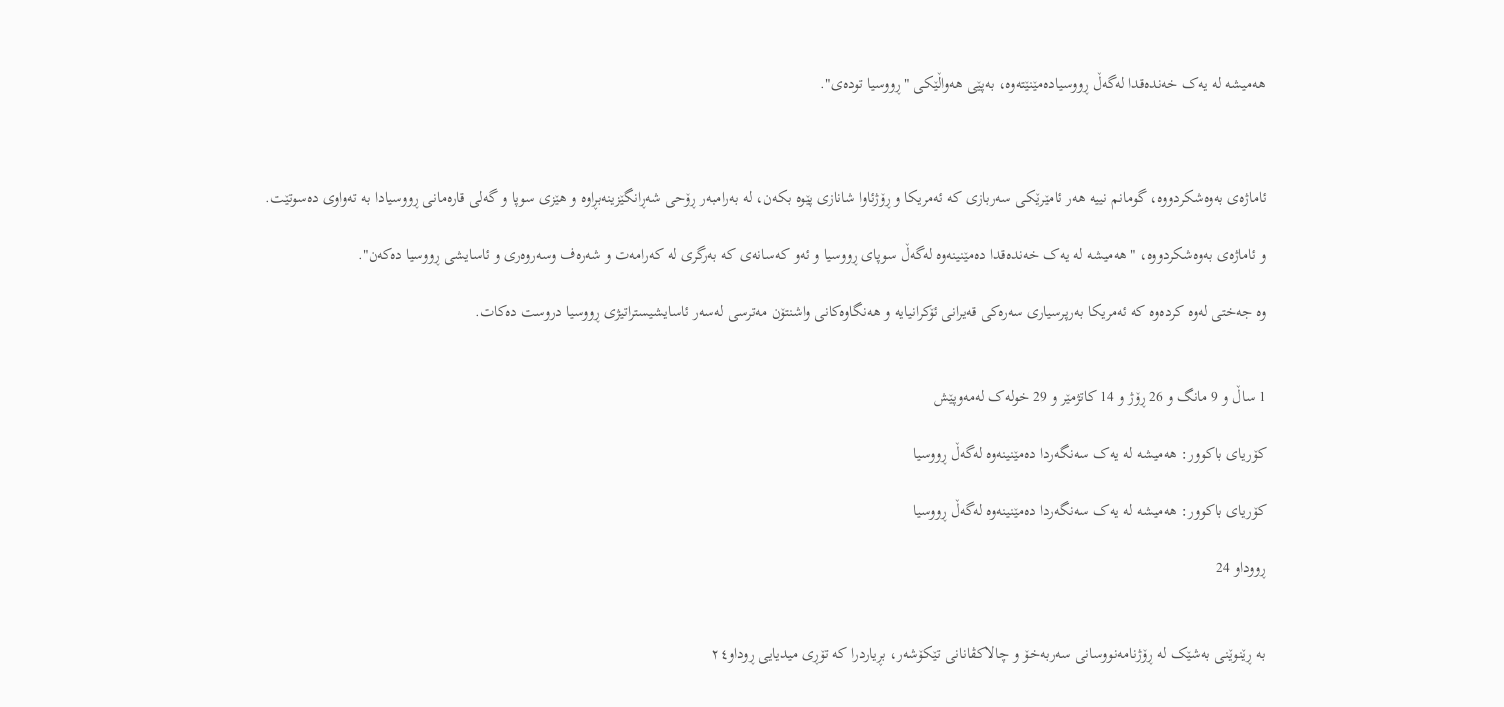هەمیشە لە یەک خەندەقدا لەگەڵ ڕووسیادەمێنێتەوە، بەپێی هەواڵێکی "ڕووسیا تودەی".



ئاماژەی بەوەشکردووە، گومانم نییە هەر ئامێرێکی سەربازی کە ئەمریکا و ڕۆژئاوا شانازی پێوە بکەن، لە بەرامبەر ڕۆحی شەڕانگێزینەبڕاوە و هێزی سوپا و گەلی قارەمانی ڕووسیادا بە تەواوی دەسوتێت.

و ئاماژەی بەوەشکردووە، "هەمیشە لە یەک خەندەقدا دەمێنینەوە لەگەڵ سوپای ڕووسیا و ئەو کەسانەی کە بەرگری لە کەرامەت و شەرەف وسەروەری و ئاسایشی ڕووسیا دەکەن".

وە جەختی لەوە کردەوە کە ئەمریکا بەرپرسیاری سەرەکی قەیرانی ئۆکرانیایە و هەنگاوەکانی واشنتۆن مەترسی لەسەر ئاسایشیستراتیژی ڕووسیا دروست دەکات.


1 ساڵ و 9 مانگ و 26 ڕۆژ و 14 کاتژمێر و 29 خوله‌ک له‌مه‌وپێش‌

کۆریای باکوور: هەمیشە لە یەک سەنگەردا دەمێنینەوە لەگەڵ ڕووسیا

کۆریای باکوور: هەمیشە لە یەک سەنگەردا دەمێنینەوە لەگەڵ ڕووسیا

ڕووداو 24


به‌‌‌ ڕێنوێنی به‌‌‌شێک له‌‌‌ ڕۆژنامه‌‌‌نووسانی سه‌‌‌ربه‌‌‌خۆ و چالاکڤانانی تێکۆشه‌‌‌ر، بڕیاردرا که‌‌‌ تۆڕی میدیایی ڕوداو٢٤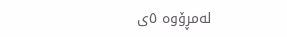له‌‌‌مڕۆوه‌‌‌ ٥ی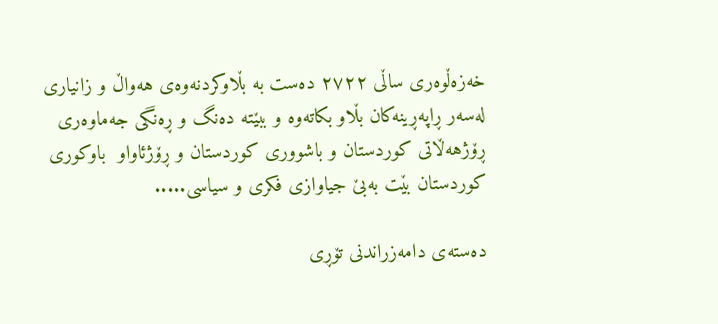خه‌‌‌زه‌‌‌ڵوه‌‌‌ری ساڵی ٢٧٢٢ ده‌‌‌ست به‌‌‌ بڵاوکردنه‌‌‌وه‌‌‌ی هه‌‌‌واڵ و زانیاری له‌‌‌سه‌‌‌ر ڕاپه‌‌‌ڕینه‌‌‌کان بڵاو بکاته‌‌‌وه‌‌‌ و ببێته‌‌‌ ده‌‌‌نگ و ڕه‌‌‌نگی جه‌‌‌ماوه‌‌‌ری ڕۆژهه‌‌‌ڵاتی کوردستان و باشووری کوردستان و ڕۆژئاواو  باوکوری کوردستان بێت به‌‌‌بێ جیاوازی فکری و سیاسی.....

ده‌‌‌سته‌‌‌ی دامه‌‌‌زراندنی تۆڕی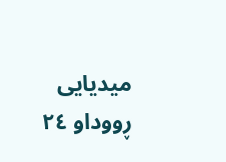میدیایی ڕووداو ٢٤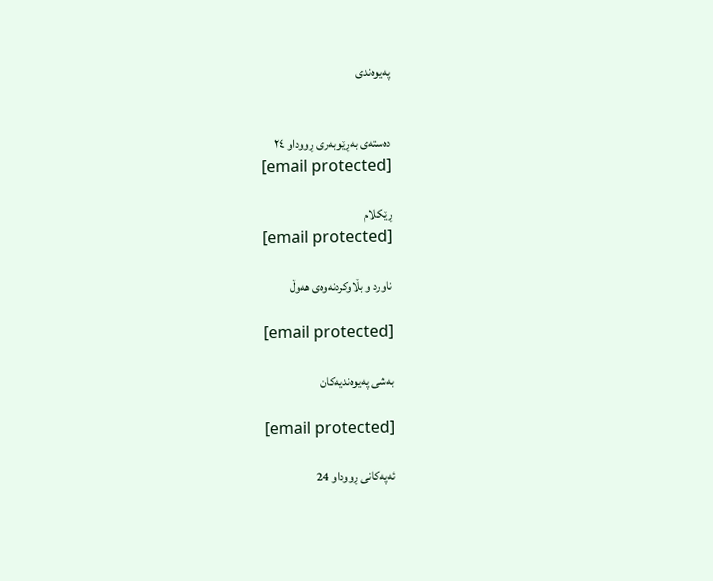په‌یوه‌ندی


ده‌‌‌سته‌‌‌ی به‌‌‌ڕێوبه‌‌‌ری ڕووداو ٢٤
[email protected]

ڕێکلام
[email protected]

ناورد و بڵاوکردنه‌‌‌وه‌‌‌ی هه‌‌‌وڵ

[email protected]

به‌‌‌شی په‌‌‌یوه‌‌‌ندیه‌‌‌کان

[email protected]

ئه‌په‌کانی ڕووداو 24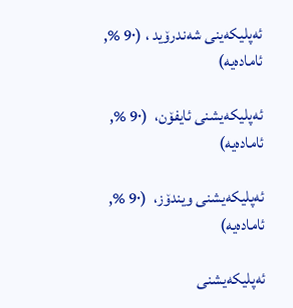ئه‌‌‌پلیکه‌‌‌ینی شه‌‌‌ندرۆید ، (9٠ %, ئاماده‌‌‌یه‌‌‌)

ئه‌‌‌پلیکه‌‌‌یشنی ئایفۆن،  (9٠ %, ئاماده‌‌‌یه‌‌‌)

ئه‌‌‌پلیکه‌‌‌یشنی ویندۆز،  (9٠ %, ئاماده‌‌‌یه‌‌‌)

ئه‌‌‌پلیکه‌‌‌یشنی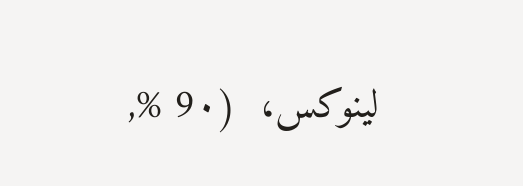لینوکس،  (9٠ %,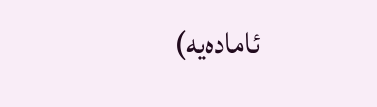ئاماده‌‌‌یه‌‌‌)